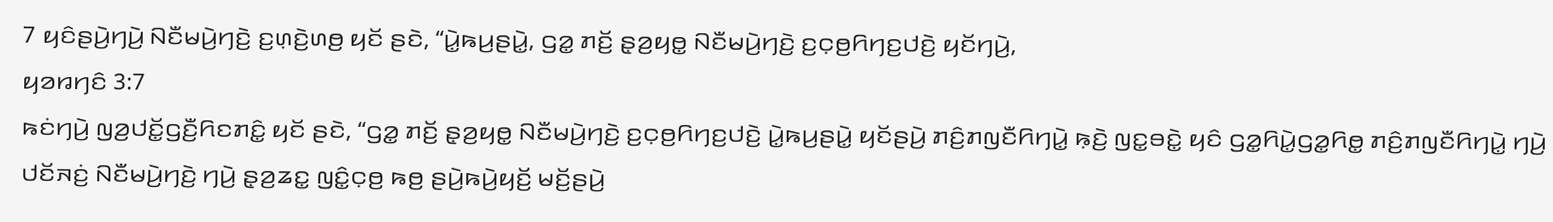7 ꤟꤢꤨꤔꤣꤧ꤬ꤚꤣꤧ꤬ ꤡꤢꤪꤗꤣꤧ꤬ꤚꤢꤧ꤬ ꤢ꤬ꤛ꤫ꤢꤧ꤬ꤛꤥ꤬ ꤟꤢꤩ ꤔꤢꤧ, “ꤣꤧ꤭ꤒꤣ꤬ꤔꤣꤧ꤭, ꤞꤤ꤭ ꤊꤢꤩ꤬ ꤔ꤫ꤤ꤬ꤟꤥ꤭ ꤡꤢꤪꤗꤣꤧ꤬ꤚꤢꤧ꤬ ꤢ꤬ꤍ꤫ꤥ꤬ꤖꤚꤢ꤬ꤓꤢꤧ꤬ ꤟꤢꤩꤚꤣꤧ꤬,
ꤟꤤꤙꤚꤢꤨ 3:7
ꤒꤢꤦꤚꤣꤧ꤬ ꤜꤤ꤬ꤓꤢꤩ꤭ꤞꤢꤪ꤬ꤖꤢꤊꤢꤨ꤭ ꤟꤢꤩ ꤔꤢꤧ, “ꤞꤤ꤭ ꤊꤢꤩ꤬ ꤔ꤫ꤤ꤬ꤟꤥ꤭ ꤡꤢꤪꤗꤣꤧ꤬ꤚꤢꤧ꤬ ꤢ꤬ꤍ꤫ꤥ꤬ꤖꤚꤢ꤬ꤓꤢꤧ꤬ ꤣꤧ꤭ꤒꤣ꤬ꤔꤣꤧ꤭ ꤟꤢꤩꤔꤣꤧ꤬ ꤊꤢꤨ꤬ꤊꤜꤢꤪꤖꤚꤣꤧ꤭ ꤒ꤫ꤢꤧ꤬ ꤜꤢ꤭ꤋꤢꤧ꤭ ꤟꤢꤨ ꤞꤤ꤭ꤖꤣꤧ꤭ꤞꤤ꤭ꤖꤥ꤭ ꤊꤢꤨ꤬ꤊꤜꤢꤪꤖꤚꤣꤧ꤭ ꤚꤣꤧ꤬ ꤓꤢꤩꤏꤢꤦ꤬ ꤡꤢꤪꤗꤣꤧ꤬ꤚꤢꤧ꤬ ꤚꤣꤧ꤬ ꤔ꤫ꤤ꤬ꤘꤢ꤭ ꤜꤢꤨ꤭ꤍ꤫ꤥ꤬ ꤒꤥ꤬ ꤔꤣꤧ꤬ꤒꤣꤧ꤬ꤟꤢꤩ꤬ ꤗꤢꤩ꤬ꤔꤣꤧ꤬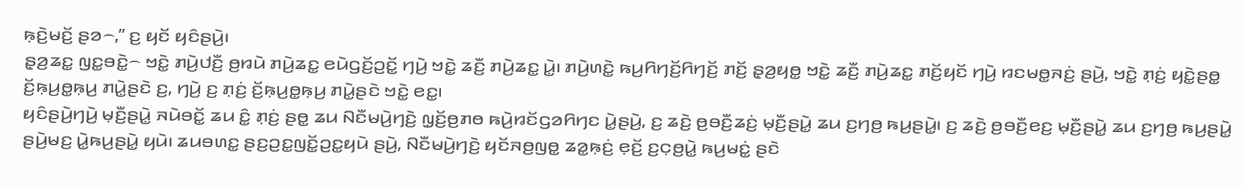ꤒ꤫ꤢꤧ꤬ꤗꤢꤩ꤬ ꤔꤤ꤮,” ꤢ꤬ ꤟꤢꤩ ꤟꤢꤨꤔꤣꤧ꤬꤯
ꤔ꤫ꤤ꤬ꤘꤢ꤭ ꤜꤢ꤭ꤋꤢꤧ꤭꤮ ꤠꤢꤧ꤭ ꤊꤣꤧ꤬ꤓꤢꤪ꤬ ꤥ꤬ꤙꤣꤧ ꤊꤣꤧ꤬ꤘꤢ꤭ ꤕꤣꤧꤞꤢꤩ꤬ꤑꤢꤩ꤭ ꤚꤣꤧ꤬ ꤠꤢꤧ꤭ ꤘꤢꤪ꤬ ꤊꤣꤧ꤬ꤘꤢ꤭ ꤣꤧ꤭꤯ ꤊꤣꤧ꤬ꤛꤢꤧ꤭ ꤒꤣ꤬ꤖꤚꤢꤩ꤬ꤖꤚꤢꤩ꤬ ꤊꤢꤩ꤬ ꤔ꤫ꤤ꤬ꤟꤥ꤭ ꤠꤢꤧ꤭ ꤘꤢꤪ꤬ ꤊꤣꤧ꤬ꤘꤢ꤭ ꤊꤢꤩ꤬ꤟꤢꤩ ꤚꤣꤧ꤬ ꤙꤢꤗꤥ꤭ꤏꤢꤦ꤬ ꤔꤣꤧ꤬, ꤠꤢꤧ꤭ ꤊ꤫ꤢꤦ꤬ ꤟꤢꤧ꤭ꤔꤥ꤭ ꤢꤩ꤬ꤒ꤫ꤣ꤬ꤥ꤭ꤒ꤫ꤣ꤬ ꤊꤣꤧ꤭ꤔꤢꤧ ꤢ꤬, ꤚꤣꤧ꤬ ꤢ꤬ ꤊ꤫ꤢꤦ꤬ ꤢꤩ꤬ꤒ꤫ꤣ꤬ꤥ꤭ꤒ꤫ꤣ꤬ ꤊꤣꤧ꤭ꤔꤢꤧ ꤠꤢꤧ꤭ ꤕꤢ꤭꤯
ꤟꤢꤨꤔꤣꤧ꤬ꤚꤣꤧ꤬ ꤗ꤫ꤢꤪ꤬ꤔꤣꤧ꤭ ꤏꤣꤧꤋꤢꤩ꤭ ꤘꤣ ꤢꤨ꤭ ꤊ꤫ꤢꤦ꤬ ꤔꤥ꤭ ꤘꤣ ꤡꤢꤪꤗꤣꤧ꤬ꤚꤢꤧ꤬ ꤜ꤫ꤢꤩ꤬ꤥ꤬ꤊꤥ ꤒꤣꤧ꤬ꤙꤢꤩꤞꤤꤖꤚꤢ ꤣꤧ꤭ꤔꤣꤧ꤬, ꤢ꤬ ꤘꤢꤧ꤬ ꤥ꤬ꤋꤢꤪ꤬ꤘꤢꤦ꤬ ꤗ꤫ꤢꤪ꤬ꤔꤣꤧ꤭ ꤘꤣ ꤢ꤬ꤚꤥ꤬ ꤒꤣ꤬ꤔꤣꤧ꤭꤯ ꤢ꤬ ꤘꤢꤧ꤬ ꤥ꤬ꤋꤢꤪ꤬ꤕꤢ꤬ ꤗ꤫ꤢꤪ꤬ꤔꤣꤧ꤭ ꤘꤣ ꤢ꤬ꤚꤥ꤬ ꤒꤣ꤬ꤔꤣꤧ꤭ ꤔꤣꤧ꤬ꤗꤢ꤬ ꤣꤧ꤭ꤒꤣ꤬ꤔꤣꤧ꤭ ꤟꤣꤧ꤯ ꤘꤣꤋꤛꤢ꤭ ꤔꤢ꤬ꤑꤢ꤭ꤜꤢꤩ꤭ꤑꤢ꤭ꤟꤣꤧ ꤔꤣꤧ꤬, ꤡꤢꤪꤗꤣꤧ꤬ꤚꤢꤧ꤬ ꤟꤢꤩꤏꤥ꤬ꤜꤥ꤭ ꤘꤤ꤭ꤒ꤫ꤢꤦ꤬ ꤕ꤫ꤢꤩ꤬ ꤢ꤬ꤍ꤫ꤥ꤬ꤣꤧ꤭ ꤒꤣ꤬ꤗꤢꤦ꤭ ꤔꤢꤧ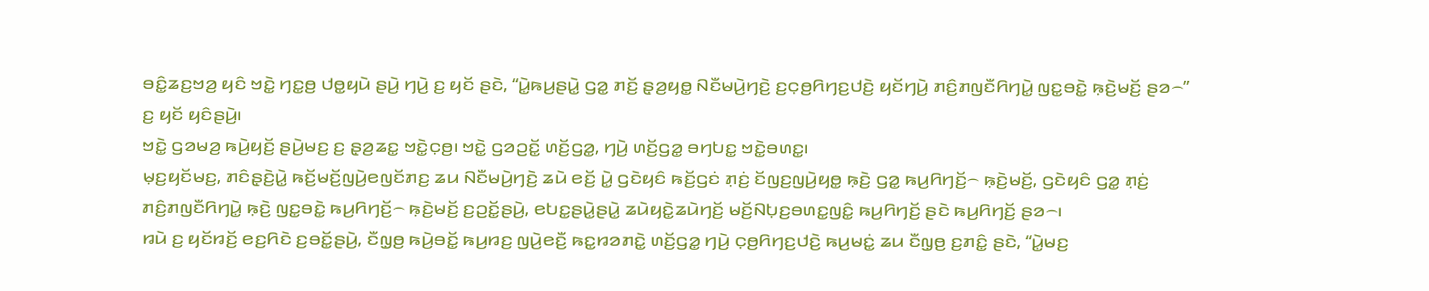ꤋꤢꤨ꤭ꤘꤢ꤬ꤠꤤ꤬ ꤟꤢꤨ ꤠꤢꤧ꤭ ꤚꤢ꤭ꤥ꤬ ꤓꤥ꤭ꤟꤣꤧ ꤔꤣꤧ꤬ ꤚꤣꤧ꤬ ꤢ꤬ ꤟꤢꤩ ꤔꤢꤧ, “ꤣꤧ꤭ꤒꤣ꤬ꤔꤣꤧ꤭ ꤞꤤ꤭ ꤊꤢꤩ꤬ ꤔ꤫ꤤ꤬ꤟꤥ꤭ ꤡꤢꤪꤗꤣꤧ꤬ꤚꤢꤧ꤬ ꤢ꤬ꤍ꤫ꤥ꤬ꤖꤚꤢ꤬ꤓꤢꤧ꤬ ꤟꤢꤩꤚꤣꤧ꤬ ꤊꤢꤨ꤬ꤊꤜꤢꤪꤖꤚꤣꤧ꤭ ꤜꤢ꤭ꤋꤢꤧ꤭ ꤒ꤫ꤢꤧ꤬ꤗꤢꤩ꤬ ꤔꤤ꤮” ꤢ꤬ ꤟꤢꤩ ꤟꤢꤨꤔꤣꤧ꤬꤯
ꤠꤢꤧ꤭ ꤞꤤꤗꤤ꤬ ꤒꤣꤧ꤬ꤟꤢꤩ꤬ ꤔꤣꤧ꤬ꤗꤢ꤬ ꤢ꤬ ꤔ꤫ꤤ꤬ꤘꤢ꤭ ꤠꤢꤧ꤭ꤍ꤫ꤥ꤬꤯ ꤠꤢꤧ꤭ ꤞꤤꤑꤢꤩ꤭ ꤛꤢꤩ꤬ꤞꤤ꤭, ꤚꤣꤧ꤬ ꤛꤢꤩ꤬ꤞꤤ꤭ ꤋꤚꤝꤢ꤭ ꤠꤢꤧ꤭ꤋꤛꤢ꤭꤯
ꤗ꤫ꤢ꤬ꤟꤢꤩꤗꤢ꤬, ꤊꤢꤨꤔ꤫ꤢꤧ꤬ꤣꤧ꤭ ꤒꤢꤩ꤬ꤗꤢꤩ꤬ꤜꤣꤧ꤬ꤕꤜꤢꤩꤊꤢ꤬ ꤘꤣ ꤡꤢꤪꤗꤣꤧ꤬ꤚꤢꤧ꤬ ꤘꤣꤧ ꤕꤢꤩ꤬ ꤣꤧ꤭ ꤞꤢꤧꤟꤢꤨ ꤒꤢꤩ꤬ꤞꤢꤦ ꤊ꤫ꤢꤦ꤬ ꤢꤩꤜꤢ꤬ꤜꤣꤧ꤬ꤟꤥ꤭ ꤒ꤫ꤢꤧ꤬ ꤞꤤ꤭ ꤒꤣ꤬ꤖꤚꤢꤩ꤬꤮ ꤒ꤫ꤢꤧ꤬ꤗꤢꤩ꤬, ꤞꤢꤧꤟꤢꤨ ꤞꤤ꤭ ꤊ꤫ꤢꤦ꤬ ꤊꤢꤨ꤬ꤊꤜꤢꤪꤖꤚꤣꤧ꤭ ꤒ꤫ꤢꤧ꤬ ꤜꤢ꤭ꤋꤢꤧ꤭ ꤒꤣ꤬ꤖꤚꤢꤩ꤬꤮ ꤒ꤫ꤢꤧ꤬ꤗꤢꤩ꤬ ꤢ꤬ꤑꤢꤩ꤭ꤔꤣꤧ꤬, ꤕꤝꤢ꤭ꤔꤣꤧ꤭ꤔꤣꤧ꤭ ꤘꤣꤧꤟꤢꤧ꤭ꤘꤣꤧꤚꤢꤩ꤬ ꤗꤢꤩ꤬ꤡꤝ꤫ꤢ꤬ꤋꤛꤢ꤭ꤜꤢꤨ꤭ ꤒꤣ꤬ꤖꤚꤢꤩ꤬ ꤔꤢꤧ ꤒꤣ꤬ꤖꤚꤢꤩ꤬ ꤔꤤ꤮꤯
ꤙꤣꤧ ꤢ꤬ ꤟꤢꤩꤙꤢꤩ꤬ ꤕꤢ꤬ꤖꤢꤧ ꤢ꤬ꤋꤢꤩ꤭ꤔꤣꤧ꤬, ꤢꤪꤜ꤫ꤥ꤬ ꤒꤣꤧ꤬ꤋꤢꤩ꤭ ꤒꤣ꤬ꤙꤢ꤬ ꤜꤣꤧ꤬ꤕꤢꤪ꤬ ꤒꤢ꤭ꤙꤤꤊꤢꤧ꤭ ꤛꤢꤩ꤬ꤞꤤ꤭ ꤚꤣꤧ꤬ ꤍ꤫ꤥ꤬ꤖꤚꤢ꤬ꤓꤢꤧ꤬ ꤒꤣ꤬ꤗꤢꤦ꤭ ꤘꤣ ꤢꤪꤜ꤫ꤥ꤬ ꤢ꤬ꤊꤢꤨ꤭ ꤔꤢꤧ, “ꤣꤧ꤭ꤗꤢ꤬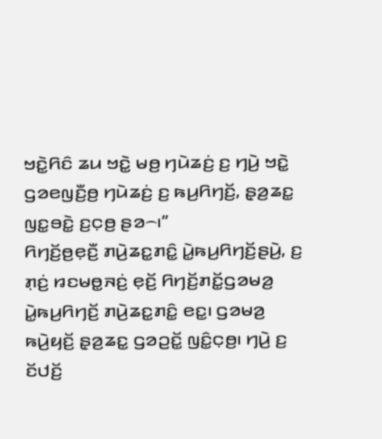ꤠꤢꤧ꤭ꤖꤢꤨ ꤘꤣ ꤠꤢꤧ꤭ ꤗꤥ꤬ ꤚꤣꤧꤘꤢꤦ꤬ ꤢ꤬ ꤚꤣꤧ꤬ ꤠꤢꤧ꤭ ꤞꤤꤕꤜꤢꤪ꤬ꤥ꤬ ꤚꤣꤧꤘꤢꤦ꤬ ꤢ꤬ ꤒꤣ꤬ꤖꤚꤢꤩ꤬, ꤔ꤫ꤤ꤬ꤘꤢ꤭ ꤜꤢ꤭ꤋꤢꤧ꤭ ꤢ꤬ꤍ꤫ꤥ꤬ ꤔꤤ꤮꤯”
ꤖꤚꤢꤩ꤬ꤥ꤬ꤕ꤫ꤢꤪ꤬ ꤊꤣꤧ꤬ꤘꤢ꤭ꤊꤢꤨ꤭ ꤣꤧ꤭ꤒꤣ꤬ꤖꤚꤢꤩ꤬ꤔꤣꤧ꤬, ꤢ꤬ ꤊ꤫ꤢꤦ꤬ ꤙꤢꤗꤥ꤭ꤏꤢꤦ꤬ ꤕ꤫ꤢꤩ꤬ ꤖꤚꤢꤩ꤬ꤊꤢꤩ꤭ꤞꤤꤗꤤ꤬ ꤣꤧ꤭ꤒꤣ꤬ꤖꤚꤢꤩ꤬ ꤊꤣꤧ꤬ꤘꤢ꤭ꤊꤢꤨ꤭ ꤕꤢ꤭꤯ ꤞꤤꤗꤤ꤬ ꤒꤣꤧ꤬ꤟꤢꤩ꤬ ꤔ꤫ꤤ꤬ꤘꤢ꤭ ꤞꤤꤑꤢꤩ꤭ ꤜꤢꤨ꤭ꤍ꤫ꤥ꤬꤯ ꤚꤣꤧ꤬ ꤢ꤬ ꤢꤩꤓꤢꤩ꤬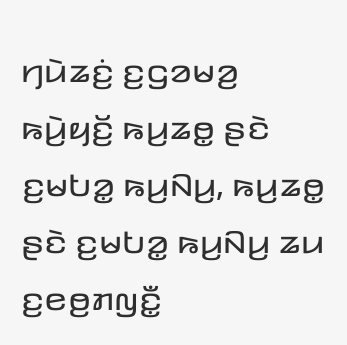ꤚꤣꤧꤘꤢꤦ꤬ ꤢ꤬ꤞꤤꤗꤤ꤬ ꤒꤣꤧ꤬ꤟꤢꤩ꤬ ꤒꤣ꤬ꤘꤥ꤭ ꤔꤢꤧ ꤢ꤬ꤗꤝꤤ꤭ ꤒꤣ꤬ꤡꤣ꤬, ꤒꤣ꤬ꤘꤥ꤭ ꤔꤢꤧ ꤢ꤬ꤗꤝꤤ꤭ ꤒꤣ꤬ꤡꤣ꤬ ꤘꤣ ꤢ꤬ꤕꤥ꤬ꤊꤜꤢꤪ꤭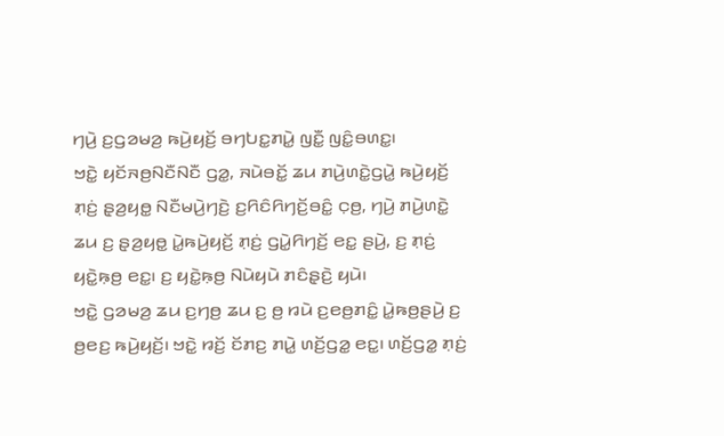ꤚꤣꤧ꤬ ꤢ꤬ꤞꤤꤗꤤ꤬ ꤒꤣꤧ꤬ꤟꤢꤩ꤬ ꤋꤚꤝꤢ꤭ꤊꤣꤧ꤭ ꤜꤢꤪ꤭ ꤜꤢꤨ꤭ꤋꤛꤢ꤭꤯
ꤠꤢꤧ꤭ ꤟꤢꤩꤏꤥ꤬ꤡꤢꤪꤡꤢꤪ ꤞꤤ꤭, ꤏꤣꤧꤋꤢꤩ꤭ ꤘꤣ ꤊꤣꤧ꤬ꤛꤢꤧ꤭ꤞꤣꤧ꤭ ꤒꤣꤧ꤬ꤟꤢꤩ꤬ ꤊ꤫ꤢꤦ꤬ ꤔ꤫ꤤ꤬ꤟꤥ꤭ ꤡꤢꤪꤗꤣꤧ꤬ꤚꤢꤧ꤬ ꤢ꤬ꤖꤢꤨꤖꤚꤢꤩ꤬ꤋꤢꤨ꤭ ꤍ꤫ꤥ꤬, ꤚꤣꤧ꤬ ꤊꤣꤧ꤬ꤛꤢꤧ꤭ ꤘꤣ ꤢ꤬ ꤔ꤫ꤤ꤬ꤟꤥ꤭ ꤣꤧ꤭ꤒꤣꤧ꤬ꤟꤢꤩ꤬ ꤊ꤫ꤢꤦ꤬ ꤞꤣꤧ꤭ꤖꤚꤢꤩ꤬ ꤕꤢ꤭ ꤔꤣꤧ꤬, ꤢ꤬ ꤊ꤫ꤢꤦ꤬ ꤟꤢꤧ꤭ꤒ꤫ꤥ꤬ ꤕꤢ꤭꤯ ꤢ꤬ ꤟꤢꤧ꤭ꤒ꤫ꤥ꤬ ꤡꤣꤧꤟꤣꤧ ꤊꤢꤨꤔ꤫ꤢꤧ꤬ ꤟꤣꤧ꤯
ꤠꤢꤧ꤭ ꤞꤤꤗꤤ꤬ ꤘꤣ ꤢ꤬ꤚꤥ꤬ ꤘꤣ ꤢ꤬ ꤥ꤬ ꤙꤣꤧ ꤢ꤬ꤕꤥ꤬ꤊꤢꤨ꤭ ꤣꤧ꤭ꤒꤥ꤬ꤔꤣꤧ꤬ ꤢ꤬ ꤥ꤬ꤕꤢ꤬ ꤒꤣꤧ꤬ꤟꤢꤩ꤬꤯ ꤠꤢꤧ꤭ ꤙꤢꤩ꤬ ꤢꤩꤊꤢ꤬ ꤊꤣꤧ꤭ ꤛꤢꤩ꤬ꤞꤤ꤭ ꤕꤢ꤭꤯ ꤛꤢꤩ꤬ꤞꤤ꤭ ꤊ꤫ꤢꤦ꤬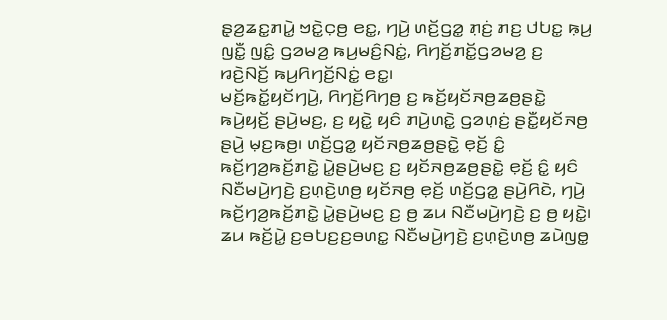ꤔ꤫ꤤ꤬ꤘꤢ꤭ꤊꤣꤧ꤭ ꤠꤢꤧ꤭ꤍ꤫ꤥ꤬ ꤕꤢ꤭, ꤚꤣꤧ꤬ ꤛꤢꤩ꤬ꤞꤤ꤭ ꤊ꤫ꤢꤦ꤬ ꤊꤢ꤬ ꤓꤝꤢ꤭ ꤒ꤫ꤣ꤬ ꤜꤢꤪ꤭ ꤜꤢꤨ꤭ ꤞꤤꤗꤤ꤬ ꤒꤣ꤬ꤗꤢꤨ꤬ꤡꤢꤦ꤭, ꤖꤚꤢꤩ꤬ꤊꤢꤩ꤭ꤞꤤꤗꤤ꤬ ꤢ꤬ ꤙꤢꤧ꤬ꤡꤢꤩ꤬ ꤒꤣ꤬ꤖꤚꤢꤩ꤬ꤡꤢꤦ꤭ ꤕꤢ꤭꤯
ꤗꤢꤩ꤬ꤒꤢꤩ꤭ꤟꤢꤩꤚꤣꤧ꤬, ꤖꤚꤢꤩ꤬ꤖꤚꤥ꤬ ꤢ꤬ ꤒꤢꤩ꤬ꤟꤢꤩꤏꤥ꤬ꤘꤥ꤬ꤔꤢꤧ꤭ ꤒꤣꤧ꤬ꤟꤢꤩ꤬ ꤔꤣꤧ꤬ꤗꤢ꤬, ꤢ꤬ ꤟꤢꤧ꤭ ꤟꤢꤨ ꤊꤣꤧ꤬ꤛꤢꤧ꤭ ꤞꤤꤛ꤫ꤢꤦ꤬ ꤔꤢꤪ꤭ꤟꤢꤩꤏꤥ꤬ ꤔꤣꤧ꤬ ꤗ꤫ꤢ꤬ꤒꤥ꤬꤯ ꤛꤢꤩ꤬ꤞꤤ꤭ ꤟꤢꤩꤏꤥ꤬ꤘꤥ꤬ꤔꤢꤧ꤭ ꤕ꤫ꤢꤩ꤬ ꤢꤨ꤭ ꤒꤢꤩ꤬ꤚꤤ꤬ꤒꤢꤩ꤬ꤊꤢꤧ꤭ ꤣꤧ꤭ꤔꤣꤧ꤬ꤗꤢ꤬ ꤢ꤬ ꤟꤢꤩꤏꤥ꤬ꤘꤥ꤬ꤔꤢꤧ꤭ ꤕ꤫ꤢꤩ꤬ ꤢꤨ꤭ ꤟꤢꤨ ꤡꤢꤪꤗꤣꤧ꤬ꤚꤢꤧ꤬ ꤢ꤬ꤛ꤫ꤢꤧ꤬ꤛꤥ꤬ ꤟꤢꤩꤏꤥ꤬ ꤕ꤫ꤢꤩ꤬ ꤛꤢꤩ꤬ꤞꤤ꤭ ꤔꤣꤧ꤬ꤖꤢꤧ, ꤚꤣꤧ꤬ ꤒꤢꤩ꤬ꤚꤤ꤬ꤒꤢꤩ꤬ꤊꤢꤧ꤭ ꤣꤧ꤭ꤔꤣꤧ꤬ꤗꤢ꤬ ꤢ꤬ ꤥ꤬ ꤘꤣ ꤡꤢꤪꤗꤣꤧ꤬ꤚꤢꤧ꤬ ꤢ꤬ ꤥ꤬ ꤟꤢꤧ꤭꤯
ꤘꤣ ꤒꤢꤩ꤬ꤣꤧ꤭ ꤢ꤬ꤋꤝꤢ꤬ꤢ꤬ꤋꤛꤢ꤭ ꤡꤢꤪꤗꤣꤧ꤬ꤚꤢꤧ꤬ ꤢ꤬ꤛ꤫ꤢꤧ꤬ꤛꤥ꤬ ꤘꤣꤧꤜꤥ꤭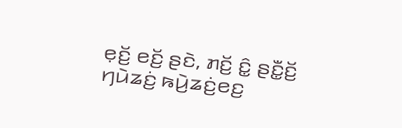ꤕ꤫ꤢꤩ꤬ ꤕꤢꤩ꤬ ꤔꤢꤧ, ꤊꤢꤩ꤬ ꤢꤨ꤭ ꤔꤢꤪ꤭ꤢꤩ꤬ ꤚꤣꤧꤘꤢꤦ꤬ ꤒꤣꤧ꤬ꤘꤢꤦ꤬ꤕꤢ꤬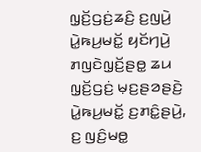ꤜ꤫ꤢꤩ꤬ꤞꤢꤦ꤬ꤘꤢꤨ꤬ ꤢ꤬ꤜꤣꤧ꤬ ꤣꤧ꤭ꤒꤣ꤬ꤗꤢꤩ꤭ ꤟꤢꤩꤚꤣꤧ꤬ ꤊꤜꤢꤧꤜ꤫ꤢꤩ꤬ꤔꤥ꤭ ꤘꤣ ꤜ꤫ꤢꤩ꤬ꤞꤢꤦ꤬ ꤗ꤫ꤢ꤬ꤔꤤꤔꤢꤧ꤬ ꤣꤧ꤭ꤒꤣ꤬ꤗꤢꤩ꤭ ꤢ꤬ꤊꤢꤨ꤭ꤔꤣꤧ꤬, ꤢ꤬ ꤜꤢꤨ꤬ꤗꤥ꤭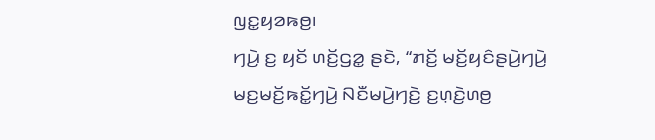ꤜꤢ꤭ꤟꤤꤒꤥ꤬꤯
ꤚꤣꤧ꤬ ꤢ꤬ ꤟꤢꤩ ꤛꤢꤩ꤬ꤞꤤ꤭ ꤔꤢꤧ, “ꤊꤢꤩ꤬ ꤗꤢꤩ꤬ꤟꤢꤨꤔꤣꤧ꤬ꤚꤣꤧ꤬ ꤗꤢ꤬ꤗꤢꤩ꤬ꤒꤢꤩ꤭ꤚꤣꤧ꤬ ꤡꤢꤪꤗꤣꤧ꤬ꤚꤢꤧ꤬ ꤢ꤬ꤛ꤫ꤢꤧ꤬ꤛꤥ꤬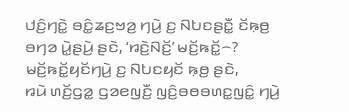ꤓꤢꤨ꤬ꤚꤢꤧ꤭ ꤋꤢꤨ꤭ꤘꤢ꤬ꤠꤤ꤬ ꤚꤣꤧ꤬ ꤢ꤬ ꤡꤝꤢꤔꤢꤪ꤭ ꤢꤩꤒ꤫ꤥ꤬ ꤋꤚꤤ ꤣꤧ꤭ꤔꤣꤧ꤬ ꤔꤢꤧ, ‘ꤙꤢꤧ꤬ꤡꤢꤩ꤬’ ꤗꤢꤩ꤬ꤒꤢꤩ꤭꤮? ꤗꤢꤩ꤬ꤒꤢꤩ꤭ꤟꤢꤩꤚꤣꤧ꤬ ꤢ꤬ ꤡꤝꤢꤟꤢꤩ ꤒ꤫ꤥ꤬ ꤔꤢꤧ,
ꤙꤣꤧ ꤛꤢꤩ꤬ꤞꤤ꤭ ꤞꤤꤕꤜꤢꤪ꤬ ꤜꤢꤨ꤬ꤋꤥꤋꤛꤢ꤭ꤜꤢꤨ꤭ ꤚꤣꤧ꤬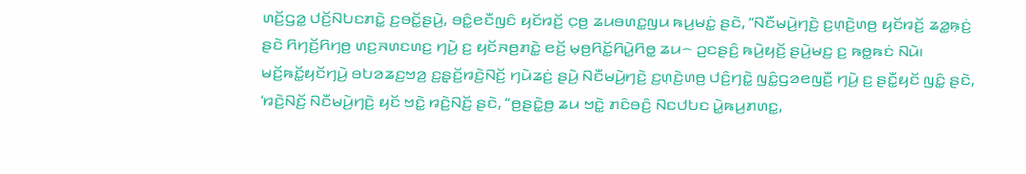ꤛꤢꤩ꤬ꤞꤤ꤭ ꤓꤢꤩ꤬ꤡꤝꤢꤊꤢꤧ꤭ ꤢ꤬ꤋꤢꤩ꤭ꤔꤣꤧ꤬, ꤋꤢꤨ꤭ꤕꤢꤪꤜꤢꤨ ꤟꤢꤩꤙꤢꤩ꤬ ꤍ꤫ꤥ꤬ ꤘꤣꤋꤛꤢ꤭ꤜꤣ ꤒꤣ꤬ꤗꤢꤦ꤭ ꤔꤢꤧ, “ꤡꤢꤪꤗꤣꤧ꤬ꤚꤢꤧ꤬ ꤢ꤬ꤛ꤫ꤢꤧ꤬ꤛꤥ꤬ ꤟꤢꤩꤙꤢꤩ꤬ ꤘꤤ꤭ꤒ꤫ꤢꤦ꤬ ꤔꤢꤧ ꤖꤚꤢꤩ꤬ꤖꤚꤥ꤬ ꤛꤢ꤬ꤏꤛꤢꤛꤢ꤬ ꤚꤣꤧ꤬ ꤢ꤬ ꤟꤢꤩꤏꤥ꤬ꤊꤢꤧ꤭ ꤕꤢꤩ꤬ ꤗ꤫ꤥ꤬ꤖꤢꤩ꤭ꤖꤣꤧ꤭ꤖꤥ꤭ ꤘꤣ꤮ ꤑꤢꤔꤢꤨ꤬ ꤒꤣꤧ꤬ꤟꤢꤩ꤬ ꤔꤣꤧ꤬ꤗꤢ꤬ ꤢ꤬ ꤒꤥ꤭ꤒꤢꤦ ꤡꤣꤧ꤯
ꤗꤢꤩ꤬ꤒꤢꤩ꤭ꤟꤢꤩꤚꤣꤧ꤬ ꤋꤝꤤꤘꤢ꤬ꤠꤤ꤬ ꤢ꤬ꤔ꤫ꤢꤩ꤬ꤙꤢꤧ꤬ꤡꤢꤩ꤬ ꤚꤣꤧꤘꤢꤦ꤬ ꤔꤣꤧ꤬ ꤡꤢꤪꤗꤣꤧ꤬ꤚꤢꤧ꤬ ꤢ꤬ꤛ꤫ꤢꤧ꤬ꤛꤥ꤬ ꤓꤢꤨ꤬ꤚꤢꤧ꤭ ꤜꤢꤨ꤭ꤞꤤꤕꤜꤢꤪ꤬ ꤚꤣꤧ꤬ ꤢ꤬ ꤔꤢꤪ꤭ꤟꤢꤩ ꤜꤢꤨ꤭ ꤔꤢꤧ, ‘ꤙꤢꤧ꤬ꤡꤢꤩ꤬ ꤡꤢꤪꤗꤣꤧ꤬ꤚꤢꤧ꤬ ꤟꤢꤩ ꤠꤢꤧ꤭ ꤙꤢꤧ꤬ꤡꤢꤩ꤬ ꤔꤢꤧ, “ꤥ꤬ꤔꤢꤧ꤭ꤥ꤬ ꤘꤣ ꤠꤢꤧ꤭ ꤊꤢꤨꤋꤢꤨ꤬ ꤡꤢꤓꤝꤢ ꤣꤧ꤭ꤒꤣ꤬ꤊꤛꤢ꤭,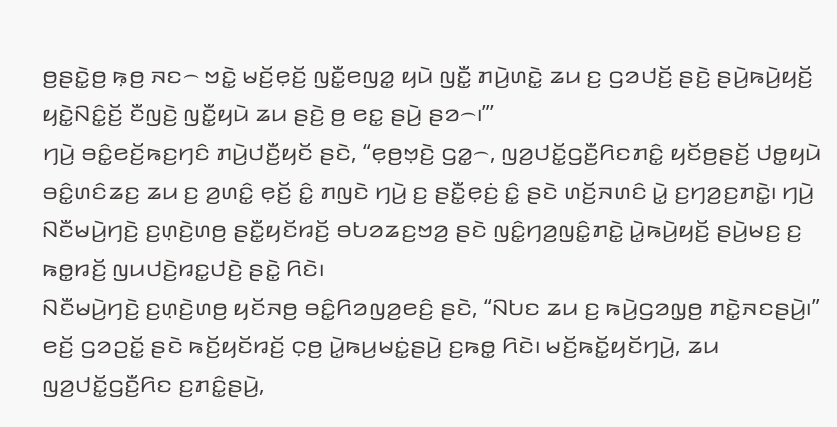ꤥ꤬ꤔꤢꤧ꤭ꤥ꤬ ꤒ꤫ꤥ꤬ ꤏꤢ꤮ ꤠꤢꤧ꤭ ꤗꤢꤩ꤬ꤕ꤫ꤢꤩ꤬ ꤜꤢꤪ꤭ꤕꤜꤤ꤭ ꤟꤣꤧ ꤜꤢꤪ꤭ ꤊꤣꤧ꤬ꤛꤢꤧ꤭ ꤘꤣ ꤢ꤬ ꤞꤤꤓꤢꤩ꤬ ꤔꤢꤧ꤬ ꤔꤣꤧ꤬ꤒꤣꤧ꤬ꤟꤢꤩ꤬ ꤟꤢꤧ꤭ꤡꤢꤨ꤭ꤢꤩ꤬ ꤢꤪꤜꤢꤧ꤬ ꤜꤢꤪ꤭ꤟꤣꤧ ꤘꤣ ꤔꤢꤧ꤬ ꤥ꤬ ꤕꤢ꤭ ꤔꤣꤧ꤬ ꤔꤤ꤮꤯”’
ꤚꤣꤧ꤬ ꤋꤢꤨ꤭ꤕꤢꤩ꤬ꤒꤢ꤬ꤚꤢꤨ ꤊꤣꤧ꤬ꤓꤢꤪ꤬ꤟꤢꤩ ꤔꤢꤧ, “ꤕ꤫ꤥ꤬ꤠ꤫ꤢꤧ꤬ ꤞꤤ꤭꤮, ꤜꤤ꤬ꤓꤢꤩ꤭ꤞꤢꤪ꤬ꤖꤢꤊꤢꤨ꤭ ꤟꤢꤩꤥ꤬ꤔꤢꤩ꤬ ꤓꤥ꤭ꤟꤣꤧ ꤋꤢꤨ꤭ꤛꤢꤨꤘꤢ꤬ ꤘꤣ ꤢ꤬ ꤤ꤬ꤛꤢꤨ꤭ ꤕ꤫ꤢꤩ꤬ ꤢꤨ꤭ ꤊꤜꤢꤧ ꤚꤣꤧ꤬ ꤢ꤬ ꤔꤢꤪ꤭ꤕ꤫ꤢꤦ꤬ ꤢꤨ꤭ ꤔꤢꤧ ꤛꤢꤩ꤬ꤏꤛꤢꤨ ꤣꤧ꤭ ꤢ꤬ꤚꤤ꤬ꤢ꤬ꤊꤢꤧ꤭꤯ ꤚꤣꤧ꤬ ꤡꤢꤪꤗꤣꤧ꤬ꤚꤢꤧ꤬ ꤢ꤬ꤛ꤫ꤢꤧ꤬ꤛꤥ꤬ ꤔꤢꤪ꤭ꤟꤢꤩꤙꤢꤩ꤬ ꤋꤝꤤꤘꤢ꤬ꤠꤤ꤬ ꤔꤢꤧ ꤜꤢꤨ꤭ꤚꤤ꤬ꤜꤢꤨ꤭ꤊꤢꤧ꤭ ꤣꤧ꤭ꤒꤣꤧ꤬ꤟꤢꤩ꤬ ꤔꤣꤧ꤬ꤗꤢ꤬ ꤢ꤬ ꤒꤥ꤭ꤙꤢꤩ꤬ ꤜꤣꤓꤢꤧ꤬ꤙꤢ꤭ꤓꤢꤧ꤬ ꤔꤢꤧ꤭ ꤖꤢꤧ꤯
ꤡꤢꤪꤗꤣꤧ꤬ꤚꤢꤧ꤬ ꤢ꤬ꤛ꤫ꤢꤧ꤬ꤛꤥ꤬ ꤟꤢꤩꤏꤥ꤬ ꤋꤢꤨ꤭ꤖꤤꤜꤤ꤬ꤕꤢꤨ꤬ ꤔꤢꤧ, “ꤡꤝꤢ ꤘꤣ ꤢ꤬ ꤒꤣꤧ꤬ꤞꤤꤜ꤫ꤥ꤬ ꤊꤢꤧ꤭ꤏꤢꤔꤣꤧ꤬꤯”
ꤕꤢꤩ꤬ ꤞꤤꤑꤢꤩ꤭ ꤔꤢꤧ ꤒꤢꤩ꤬ꤟꤢꤩꤙꤢꤩ꤬ ꤍ꤫ꤥ꤬ ꤣꤧ꤭ꤒꤣ꤬ꤗꤢꤦ꤭ꤔꤣꤧ꤬ ꤢ꤬ꤒꤥ꤭ ꤖꤢꤧ꤯ ꤗꤢꤩ꤬ꤒꤢꤩ꤭ꤟꤢꤩꤚꤣꤧ꤬, ꤘꤣ ꤜꤤ꤬ꤓꤢꤩ꤭ꤞꤢꤪ꤬ꤖꤢ ꤢ꤬ꤊꤢꤨ꤭ꤔꤣꤧ꤬,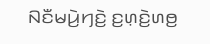ꤡꤢꤪꤗꤣꤧ꤬ꤚꤢꤧ꤬ ꤢ꤬ꤛ꤫ꤢꤧ꤬ꤛꤥ꤬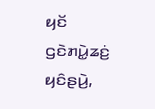ꤟꤢꤩ ꤞꤢꤧꤊꤣꤧ꤭ꤘꤢꤦ꤬ ꤟꤢꤨꤔꤣꤧ꤬,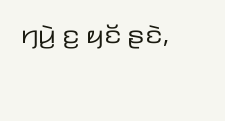ꤚꤣꤧ꤬ ꤢ꤬ ꤟꤢꤩ ꤔꤢꤧ,